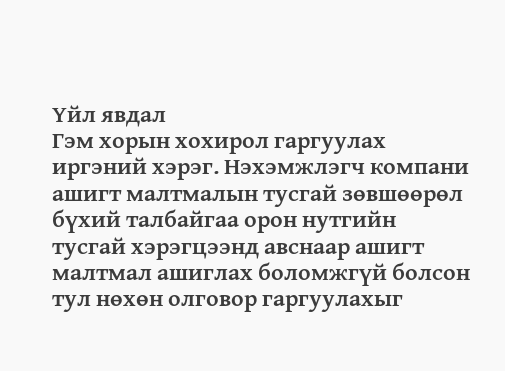Үйл явдал
Гэм хорын хохирол гаргуулах иргэний хэрэг. Нэхэмжлэгч компани ашигт малтмалын тусгай зөвшөөрөл бүхий талбайгаа орон нутгийн тусгай хэрэгцээнд авснаар ашигт малтмал ашиглах боломжгүй болсон тул нөхөн олговор гаргуулахыг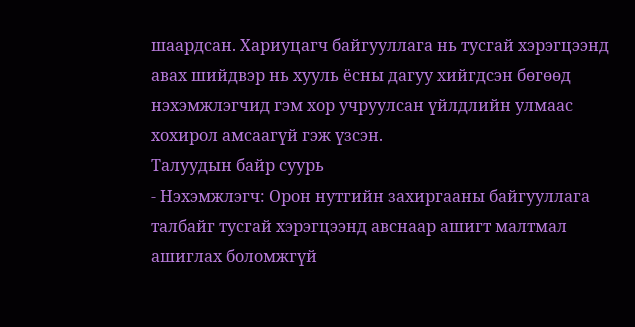шаардсан. Хариуцагч байгууллага нь тусгай хэрэгцээнд авах шийдвэр нь хууль ёсны дагуу хийгдсэн бөгөөд нэхэмжлэгчид гэм хор учруулсан үйлдлийн улмаас хохирол амсаагүй гэж үзсэн.
Талуудын байр суурь
- Нэхэмжлэгч: Орон нутгийн захиргааны байгууллага талбайг тусгай хэрэгцээнд авснаар ашигт малтмал ашиглах боломжгүй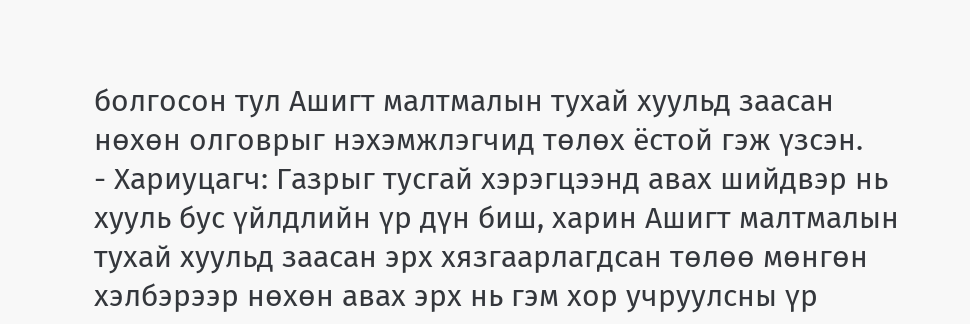болгосон тул Ашигт малтмалын тухай хуульд заасан нөхөн олговрыг нэхэмжлэгчид төлөх ёстой гэж үзсэн.
- Хариуцагч: Газрыг тусгай хэрэгцээнд авах шийдвэр нь хууль бус үйлдлийн үр дүн биш, харин Ашигт малтмалын тухай хуульд заасан эрх хязгаарлагдсан төлөө мөнгөн хэлбэрээр нөхөн авах эрх нь гэм хор учруулсны үр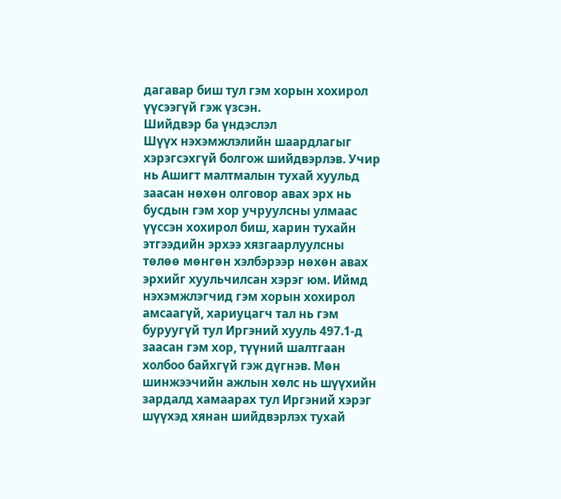дагавар биш тул гэм хорын хохирол үүсээгүй гэж үзсэн.
Шийдвэр ба үндэслэл
Шүүх нэхэмжлэлийн шаардлагыг хэрэгсэхгүй болгож шийдвэрлэв. Учир нь Ашигт малтмалын тухай хуульд заасан нөхөн олговор авах эрх нь бусдын гэм хор учруулсны улмаас үүссэн хохирол биш, харин тухайн этгээдийн эрхээ хязгаарлуулсны төлөө мөнгөн хэлбэрээр нөхөн авах эрхийг хуульчилсан хэрэг юм. Иймд нэхэмжлэгчид гэм хорын хохирол амсаагүй, хариуцагч тал нь гэм буруугүй тул Иргэний хууль 497.1-д заасан гэм хор, түүний шалтгаан холбоо байхгүй гэж дүгнэв. Мөн шинжээчийн ажлын хөлс нь шүүхийн зардалд хамаарах тул Иргэний хэрэг шүүхэд хянан шийдвэрлэх тухай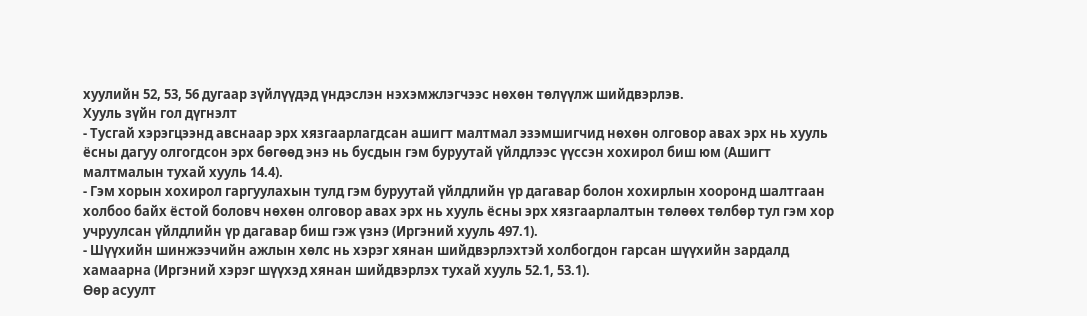хуулийн 52, 53, 56 дугаар зүйлүүдэд үндэслэн нэхэмжлэгчээс нөхөн төлүүлж шийдвэрлэв.
Хууль зүйн гол дүгнэлт
- Тусгай хэрэгцээнд авснаар эрх хязгаарлагдсан ашигт малтмал эзэмшигчид нөхөн олговор авах эрх нь хууль ёсны дагуу олгогдсон эрх бөгөөд энэ нь бусдын гэм буруутай үйлдлээс үүссэн хохирол биш юм (Ашигт малтмалын тухай хууль 14.4).
- Гэм хорын хохирол гаргуулахын тулд гэм буруутай үйлдлийн үр дагавар болон хохирлын хооронд шалтгаан холбоо байх ёстой боловч нөхөн олговор авах эрх нь хууль ёсны эрх хязгаарлалтын төлөөх төлбөр тул гэм хор учруулсан үйлдлийн үр дагавар биш гэж үзнэ (Иргэний хууль 497.1).
- Шүүхийн шинжээчийн ажлын хөлс нь хэрэг хянан шийдвэрлэхтэй холбогдон гарсан шүүхийн зардалд хамаарна (Иргэний хэрэг шүүхэд хянан шийдвэрлэх тухай хууль 52.1, 53.1).
Өөр асуулт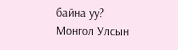байна уу?
Монгол Улсын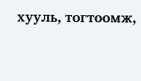хууль, тогтоомж,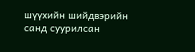шүүхийн шийдвэрийн санд суурилсан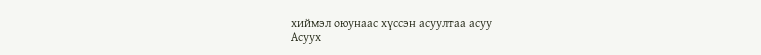хиймэл оюунаас хүссэн асуултаа асуу
Асуух